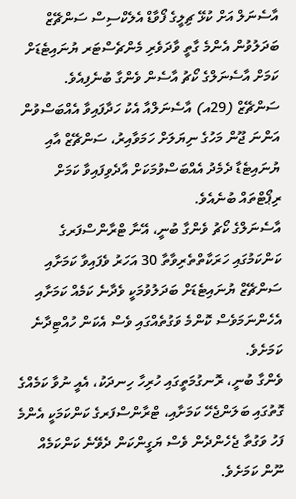އާސެނަލް އަށް ކުޅޭ ޗިލީގެ ފޯވާޑް އެލެކްސިސް ސަންޗޭޒް ބަދަލުވުން އެންމެ ގާތީ ވާދަވެރި މެންޗެސްޓަރ ޔުނައިޓެޑަށް ކަމަށް އާސެނަލްގެ ކޯޗު އާސެން ވެންގާ ބުނެފިއެވެ.
ސަންޗޭޒް (29އ) އާސެނަލްއާ އެކު ހަދާފައިވާ އެއްބަސްވުން އަންނަ ޖޫން މަހުގެ ނިޔަލަށް ހަމަވާއިރު، ސަންޗޭޒް އާއި ޔުނައިޓެޑާ ދެމެދު އެއްބަސްވުމަކަށް އާދެވިފައިވާ ކަމަށް ރިޕޯޓްތައް ބުނެއެވެ.
އާސެނަލްގެ ކޯޗު ވެންގާ ބުނީ، އޭނާ ޓްރާންސްފަރގެ ކަންކަމުގައި ހަރަކާތްތެރިވާތާ 30 އަހަރު ވެފައިވާ ކަމަށާއި ސަންޗޭޒް ޔުނައިޓެޑަށް ބަދަލުވުމަކީ ވެދާނެ ކަމެއް ކަމަށާއި އެހެންނަމަވެސް ކޮންމެ ވަގުތެއްގައި ވެސް އެކަން ހުއްޓިދާނެ ކަމަށެވެ.
ވެންގާ ބުނީ، ރޮނގުމަތީގައި ހުރިހާ ހިނދަކު، އެއީ ނުވާ ކަމެއްގެ ގޮތުގައި ބަލަންޖެހޭ ކަމަށާއި، ޓްރާންސްފަރގެ ކަންކަމަކީ އެންމެ ފަހު ވަގުތާ ޖެހެންދެން ވެސް ޔަގީންކަން ދެވޭނެ ކަންކަމެއް ނޫން ކަމަށެވެ.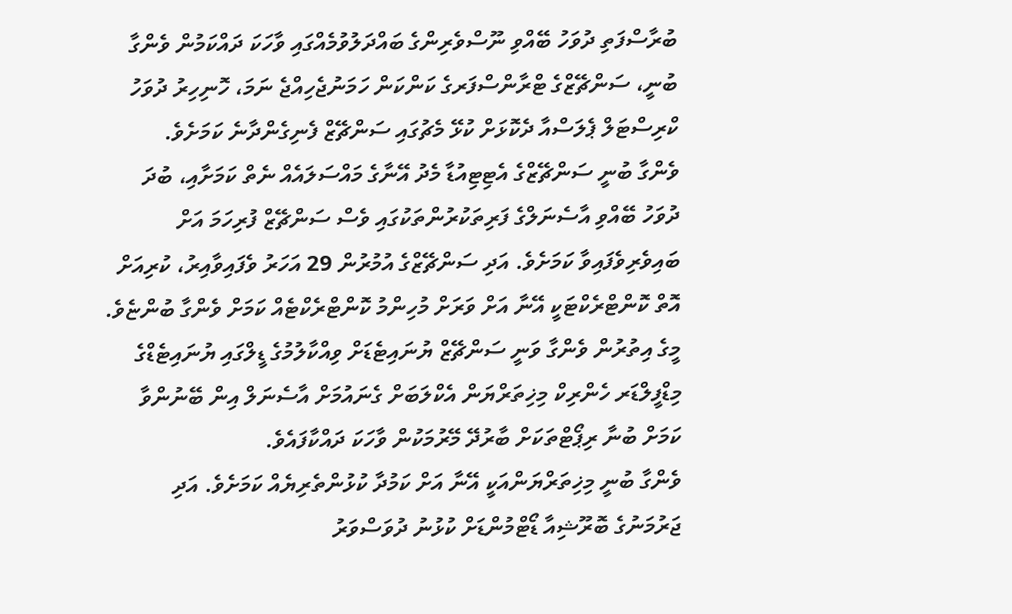ބުރާސްފަތި ދުވަހު ބޭއްވި ނޫސްވެރިންގެ ބައްދަލުވުމެއްގައި ވާހަކަ ދައްކަމުން ވެންގާ ބުނީ، ސަންޗޭޒްގެ ޓްރާންސްފަރގެ ކަންކަން ހަމަނުޖެހިއްޖެ ނަމަ، ހޮނިހިރު ދުވަހު ކްރިސްޓަލް ޕެލަސްއާ ދެކޮޅަށް ކުޅޭ މެޗުގައި ސަންޗޭޒް ފެނިގެންދާނެ ކަމަށެވެ.
ވެންގާ ބުނީ ސަންޗޭޒްގެ އެޓިޓިއުޑާ މެދު އޭނާގެ މައްސަލައެއް ނެތް ކަމަށާއި، ބުދަ ދުވަހު ބޭއްވި އާސެނަލްގެ ފަރިތަކުރުންތަކުގައި ވެސް ސަންޗޭޒް ފުރިހަމަ އަށް ބައިވެރިވެފައިވާ ކަމަށެވެ. އަދި ސަންޗޭޒްގެ އުމުރުން 29 އަހަރު ވެފައިވާއިރު، ކުރިއަށް އޮތް ކޮންޓްރެކްޓަކީ އޭނާ އަށް ވަރަށް މުހިންމު ކޮންޓްރެކްޓެއް ކަމަށް ވެންގާ ބުންޏެވެ.
މީގެ އިތުރުން ވެންގާ ވަނީ ސަންޗޭޒް ޔުނައިޓެޑަށް ވިއްކާލުމުގެ ޑީލްގައި ޔުނައިޓެޑްގެ މިޑްފީލްޑަރ ހެންރިކް މިޚިތަރްޔަން އެކްލަބަށް ގެނައުމަށް އާސެނަލް އިން ބޭނުންވާ ކަމަށް ބުނާ ރިޕޯޓްތަކަށް ބާރުދޭ މޭރުމަކުން ވާހަކަ ދައްކާފައެވެ.
ވެންގާ ބުނީ މިޚިތަރްޔަންއަކީ އޭނާ އަށް ކަމުދާ ކުޅުންތެރިޔެއް ކަމަށެވެ. އަދި ޖަރުމަނުގެ ބޮރޫޝިއާ ޑޯޓްމުންޑަށް ކުޅުނު ދުވަސްވަރު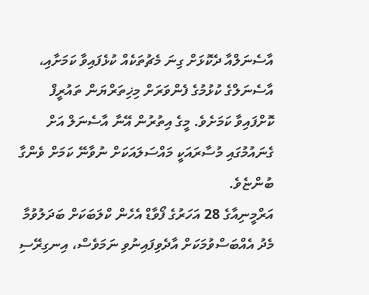އާސެނަލްއާ ދެކޮޅަށް ގިނަ މެޗުތަކެއް ކުޅެފައިވާ ކަމަށާއި، އާސެނަލްގެ ކުޅުމުގެ ފެންވަރަށް މިޚިތަރްޔަން ތައުރީފް ކޮށްފައިވާ ކަމަށެވެ. މީގެ އިތުރުން އޭނާ އާސެނަލް އަށް ގެނައުމުގައި މުސާރައަކީ މައްސަލައަކަށް ނުވާނޭ ކަމަށް ވެންގާ ބުންޏެވެ.
އަރްމީނިއާގެ 28 އަހަރުގެ ފޯވާޑް އެހެން ކްލަބަކަށް ބަދަލުވުމާ މެދު އެއްބަސްވުމަކަށް އާދެވިފައިނުވި ނަމަވެސް، އިނގިރޭސި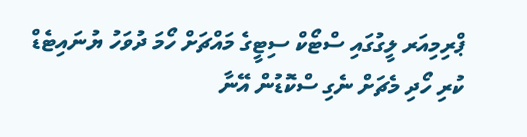ޕްރިމިއަރ ލީގުގައި ސްޓޯކް ސިޓީގެ މައްޗަށް ހޯމަ ދުވަހު ޔުނައިޓެޑް ކުރި ހޯދި މެޗަށް ނެގި ސްކޮޑުން އޭނާ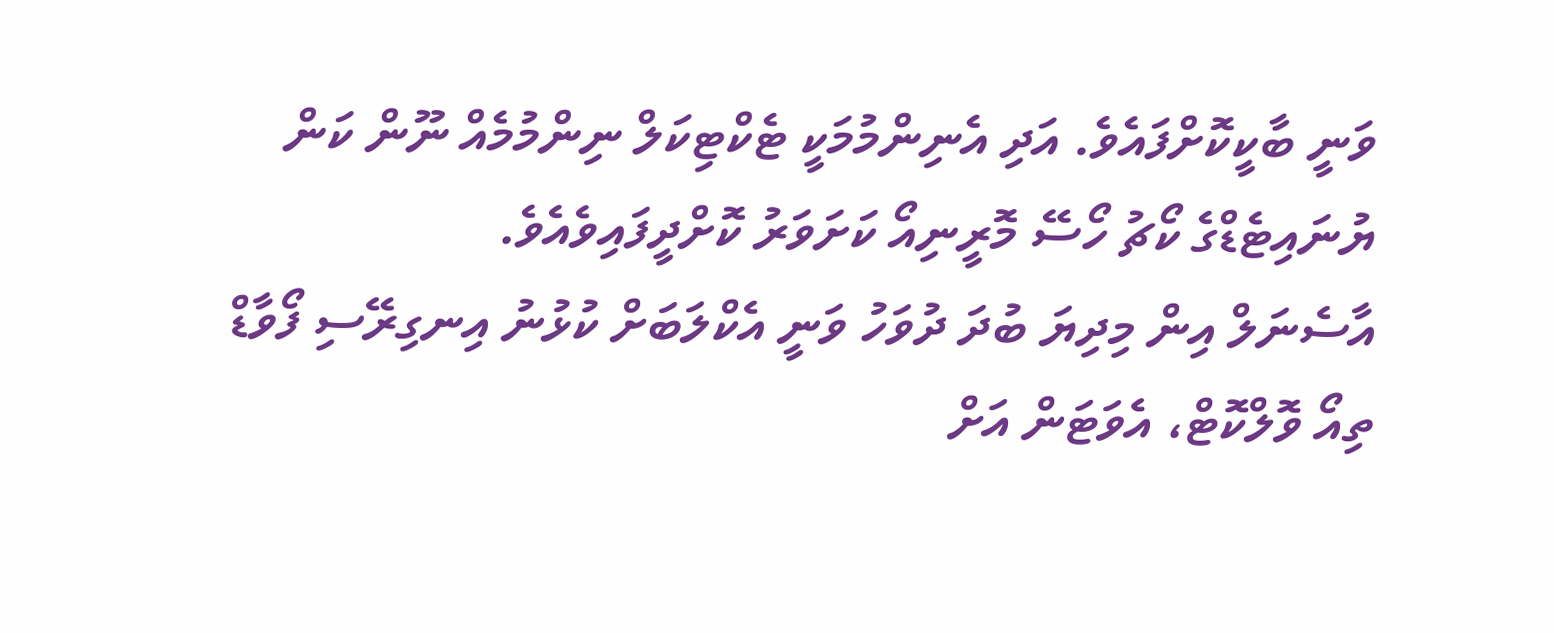ވަނީ ބާކީކޮށްފައެވެ. އަދި އެނިންމުމަކީ ޓެކްޓިކަލް ނިންމުމެއް ނޫން ކަން ޔުނައިޓެޑްގެ ކޯޗު ހޯސޭ މޮރީނިއޯ ކަށަވަރު ކޮށްދީފައިވެއެވެ.
އާސެނަލް އިން މިދިޔަ ބުދަ ދުވަހު ވަނީ އެކްލަބަށް ކުޅުނު އިނގިރޭސި ފޯވާޑް ތިއޯ ވޮލްކޮޓް، އެވަޓަން އަށް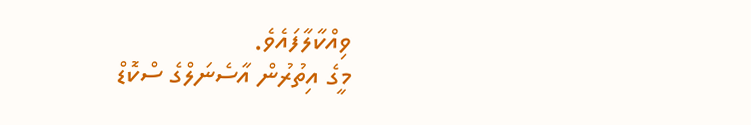ވިއްކާލާފައެވެ.
މީގެ އިތުރުން އާސެނަލްގެ ސްކޮޑް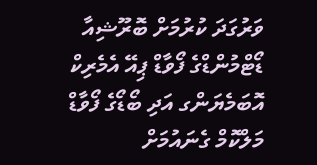ވަރުގަދަ ކުރުމަށް ބޮރޫޝިއާ ޑޯޓްމުންޑްގެ ފޯވާޑް ޕިއޭ އެމެރިކް އޮބަމެޔަންގ އަދި ބޯޑޯގެ ފޯވާޑް މަލްކޮމް ގެނައުމަށް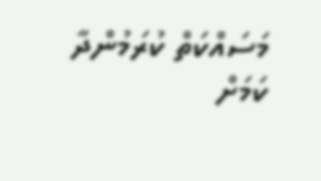މަސައްކަތް ކުރަމުންދާ ކަމަށް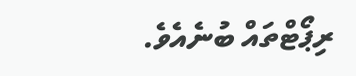ރިޕޯޓްތައް ބުނެއެވެ.